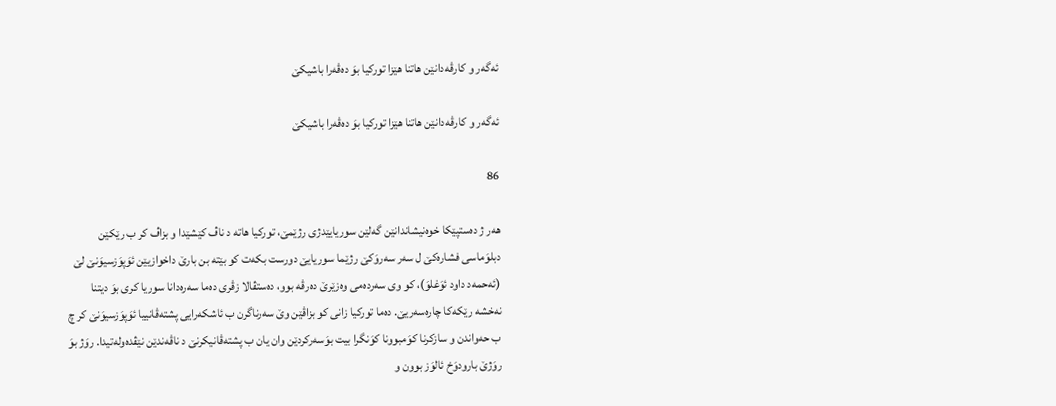ئه‌گه‌ر و كارڤه‌دانێن هاتنا هێزا توركیا بوَ ده‌ڤه‌را باشیكێ

ئه‌گه‌ر و كارڤه‌دانێن هاتنا هێزا توركیا بوَ ده‌ڤه‌را باشیكێ

86

هه‌ر ژ ده‌ستپێكا خوه‌نیشاندانێن گه‌لێن سوریایێدژی رژێمێ، توركیا هاته‌ د ناڤ كێشێدا و بزاڤ كر ب رێكێن دبلوَماسی فشاره‌كێ ل سه‌ر سه‌روَكێ رژێما سوریایێ دورست بكه‌ت كو بێته‌ بن بارێ داخوازیێن ئوَپوَزسیوَنێ لێ (ئه‌حمه‌د داود ئوَغلوَ)، كو وی سه‌رده‌می وه‌زێرێ ده‌رڤه‌ بوو، ده‌ستڤالا زڤری ده‌ما سه‌ره‌دانا سوریا كری بوَ دیتنا نه‌خشه‌ رێكه‌كا چاره‌سه‌ریێ. ده‌ما توركیا زانی كو بزاڤێن وێ سه‌رناگرن ب ئاشكه‌رایی پشته‌ڤانییا ئوَپوَزسیوَنێ كر چ ب حه‌واندن و سازكرنا كوَمبوونا كوَنگرا بیت بوَسه‌ركردێن وان یان ب پشته‌ڤانیكرنێ د ناڤه‌ندێن نێڤده‌وله‌تیدا. روَژ بوَ روَژێ بارودوَخ ئالوَز بوون و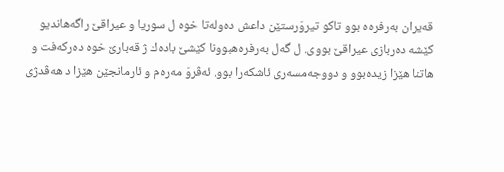قه‌یران به‌رفره‌ه بوو تاكو تیروَرستێن داعش ده‌وله‌تا خوه‌ ل سوریا و عیراقێ راگه‌هاندیو كێشه‌ ده‌ربازی عیراقێ بووی. ل گه‌ل به‌رفره‌هبوونا كێشێ باده‌ك ژ قه‌بارێ خوه‌ ده‌ركه‌فت و هاتنا هێزا زیده‌بوو و دووجه‌مسه‌ری ئاشكه‌را بوو. ئه‌ڤروَ مه‌ره‌م و ئارمانجێن هێزا د هه‌ڤدژی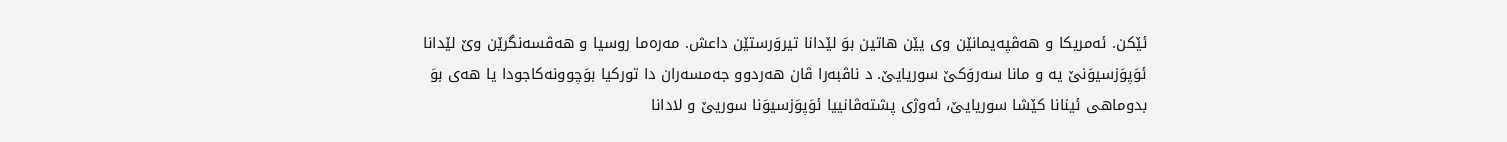ئێكن. ئه‌مریكا و هه‌ڤپه‌یمانێن وی یێن هاتین بوَ لێدانا تیروَرستێن داعش. مه‌ره‌ما روسیا و هه‌ڤسه‌نگرێن وێ لێدانا ئوَپوَزسیوَنێ یه‌ و مانا سه‌روَكێ سوریایێ. د ناڤبه‌را ڤان هه‌ردوو جه‌مسه‌ران دا توركیا بوَچوونه‌كاجودا یا هه‌ی بوَ بدوماهی ئینانا كێشا سوریایێ، ئه‌وژی پشته‌ڤانییا ئوَپوَزسیوَنا سوریێ و لادانا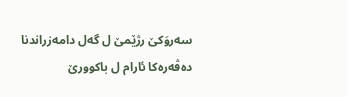سه‌روَكێ رژێمێ ل گه‌ل دامه‌زراندنا ده‌ڤه‌ره‌كا ئارام ل باكوورێ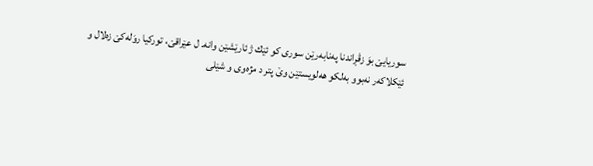سوریایێ بوَ زڤڕاندنا په‌نابه‌رێن سوری كو ئێك ژ ئارێشێن وانه‌. ل عێراقێ، توركیا روَله‌كێ زه‌لال و ئێكلاكه‌ر نه‌بوو به‌لكو هه‌لویستێن وێ پتر د مژه‌وی و شێلی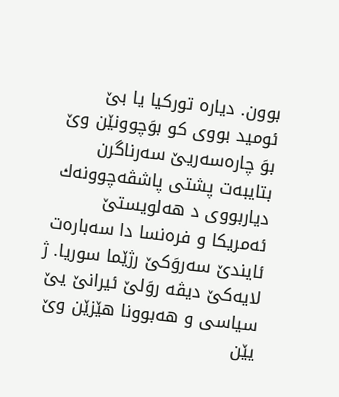بوون. دیاره‌ توركیا یا بێ ئومید بووی كو بوَچوونێن وێ بوَ چاره‌سه‌ریێ سه‌رناگرن بتایبه‌ت پشتی پاشڤه‌چوونه‌ك دیاربووی د هه‌لویستێ ئه‌مریكا و فره‌نسا دا سه‌باره‌ت ئایندێ سه‌روَكێ رژێما سوریا. ژ لایه‌كێ دیڤه‌ روَلێ ئیرانێ یێ سیاسی و هه‌بوونا هێزێن وێ یێن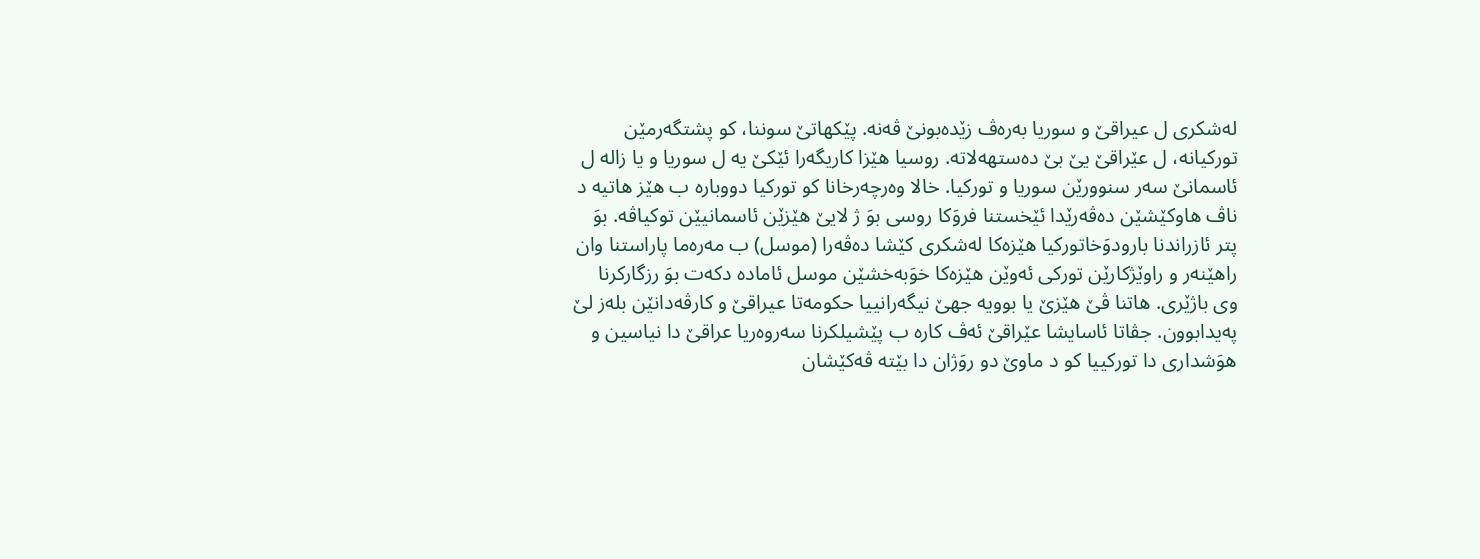له‌شكری ل عیراقێ و سوریا به‌ره‌ڤ زێده‌بونێ ڤه‌نه‌. پێكهاتێ سوننا، كو پشتگه‌رمێن توركیانه‌، ل عێراقێ یێ بێ ده‌ستهه‌لاته‌. روسیا هێزا كاریگه‌را ئێكێ یه‌ ل سوریا و یا زاله‌ ل ئاسمانێ سه‌ر سنوورێن سوریا و توركیا. خالا وه‌رچه‌رخانا كو توركیا دووباره‌ ب هێز هاتیه‌ د ناڤ هاوكێشێن ده‌ڤه‌رێدا ئێخستنا فروَكا روسی بوَ ژ لایێ هێزێن ئاسمانیێن توكیاڤه‌. بوَ پتر ئازراندنا بارودوَخاتوركیا هێزه‌كا له‌شكری كێشا ده‌ڤه‌را (موسل) ب مه‌ره‌ما پاراستنا وان راهێنه‌ر و راوێژكارێن توركی ئه‌وێن هێزه‌كا خوَبه‌خشێن موسل ئاماده‌ دكه‌ت بوَ رزگاركرنا وی باژێری. هاتنا ڤێ هێزێ یا بوویه‌ جهێ نیگه‌رانییا حكومه‌تا عیراقێ و كارڤه‌دانێن بله‌ز لێ په‌یدابوون. جڤاتا ئاسایشا عێراقێ ئه‌ڤ كاره‌ ب پێشیلكرنا سه‌روه‌ریا عراقێ دا نیاسین و هوَشداری دا توركییا كو د ماوێ دو روَژان دا بێته‌ ڤه‌كێشان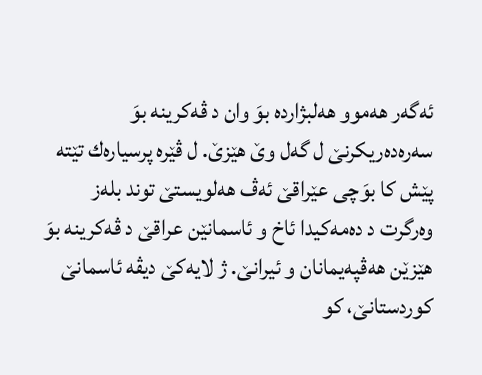ئه‌گه‌ر هه‌موو هه‌لبژارده‌ بوَ وان د ڤه‌كرینه‌ بوَ سه‌ره‌ده‌ریكرنێ ل گه‌ل وێ هێزێ. ل ڤێره‌ پرسیاره‌ك تێته‌ پێش كا بوَچی عێراقێ ئه‌ڤ هه‌لویستێ توند بله‌ز وه‌رگرت د ده‌مه‌كیدا ئاخ و ئاسمانێن عراقێ د ڤه‌كرینه‌ بوَ هێزێن هه‌ڤپه‌یمانان و ئیرانێ. ژ لایه‌كێ دیڤه‌ ئاسمانێ كوردستانێ، كو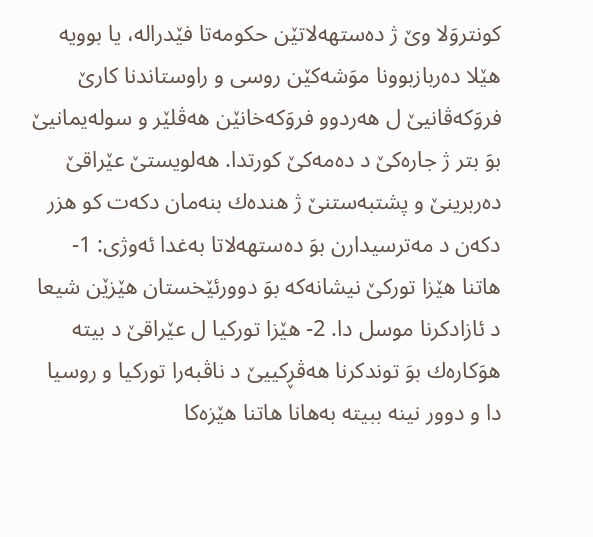كونتروَلا وێ ژ ده‌ستهه‌لاتێن حكومه‌تا فێدراله‌، یا بوویه‌ هێلا ده‌ربازبوونا موَشه‌كێن روسی و راوستاندنا كارێ فروَكه‌ڤانیێ ل هه‌ردوو فروَكه‌خانێن هه‌ڤلێر و سوله‌یمانیێ بوَ بتر ژ جاره‌كێ د ده‌مه‌كێ كورتدا. هه‌لویستێ عێراقێ ده‌ربرینێ و پشتبه‌ستنێ ژ هنده‌ك بنه‌مان دكه‌ت كو هزر دكه‌ن د مه‌ترسیدارن بوَ ده‌ستهه‌لاتا به‌غدا ئه‌وژی: 1- هاتنا هێزا توركێ نیشانه‌كه‌ بوَ دوورئێخستان هێزێن شیعا د ئازادكرنا موسل دا. 2- هێزا توركیا ل عێراقێ د بیته‌ هوَكاره‌ك بوَ توندكرنا هه‌ڤڕكییێ د ناڤبه‌را توركیا و روسیا دا و دوور نینه‌ ببیته‌ به‌هانا هاتنا هێزه‌كا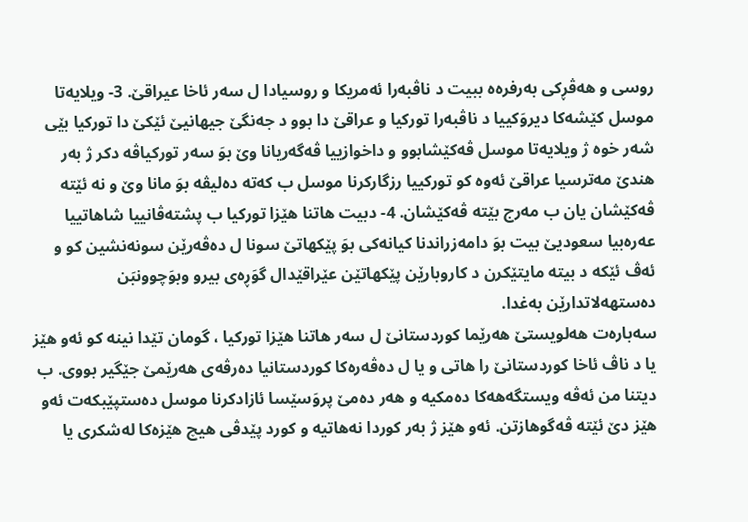روسی و هه‌ڤڕكی به‌رفره‌ه ببیت د ناڤبه‌را ئه‌مریكا و روسیادا ل سه‌ر ئاخا عیراقێ. 3- ویلایه‌تا موسل كێشه‌كا دیروَكییا د ناڤبه‌را توركیا و عراقێ دا بوو د جه‌نگێ جیهانیێ ئێكێ دا توركیا بێی شه‌ر خوه‌ ژ ویلایه‌تا موسل ڤه‌كێشابوو و داخوازییا ڤه‌گه‌ریانا وێ بوَ سه‌ر توركیاڤه‌ دكر ژ به‌ر هندێ مه‌ترسیا عراقێ ئه‌وه‌ كو توركییا رزگاركرنا موسل ب كه‌ته‌ ده‌لیڤه‌ بوَ مانا وێ و نه‌ ئێته‌ ڤه‌كێشان یان ب مه‌رج بێته‌ ڤه‌كێشان. 4- دبیت هاتنا هێزا توركیا ب پشته‌ڤانییا شاهاتییا عه‌ره‌بیا سعودیێ بیت بوَ دامه‌زراندنا كیانه‌كی بوَ پێكهاتێ سونا ل ده‌ڤه‌رێن سونه‌نشین كو و ئه‌ڤ ئێكه‌ د بیته‌ مایتێكرن د كاروبارێن پێكهاتێن عێراقێدال گوَڕه‌ی بیرو وبوَچوونبَن ده‌ستهه‌لاتدارێن به‌غدا.
سه‌باره‌ت هه‌لویستێ هه‌رێما كوردستانێ ل سه‌ر هاتنا هێزا توركیا ، گومان تێدا نینه‌ كو ئه‌و هێز یا د ناڤ ئاخا كوردستانێ را هاتی و یا ل ده‌ڤه‌ره‌كا كوردستانیا ده‌رڤه‌ی هه‌رێمێ جێگیر بووی. ب دیتنا من ئه‌ڤه‌ ویستگه‌هه‌كا ده‌مكیه‌ و هه‌ر ده‌مێ پروَسێسا ئازادكرنا موسل ده‌ستپێبكه‌ت ئه‌و هێز دێ ئێته‌ ڤه‌گوهازتن. ئه‌و هێز ژ به‌ر كوردا نه‌هاتیه‌ و كورد پێدڤی هیچ هێزه‌كا له‌شكری یا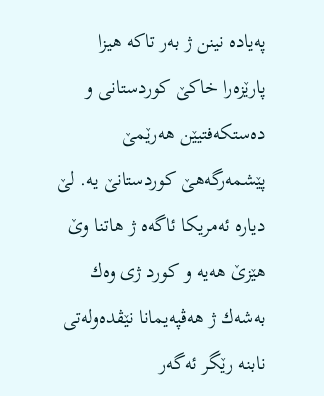په‌یاده‌ نینن ژ به‌ر تاكه‌ هیزا پارێزه‌را خاكێ كوردستانی و ده‌ستكه‌فتیێن هه‌رێمێ پێشمه‌رگه‌هێ كوردستانێ یه‌. لێ دیاره‌ ئه‌مریكا ئاگه‌ه ژ هاتنا وێ هێزێ هه‌یه‌ و كورد ژی وه‌ك به‌شه‌ك ژ هه‌ڤپه‌یمانا نێڤده‌وله‌تی نابنه‌ رێگر ئه‌گه‌ر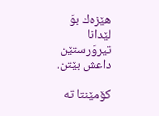هێزه‌ك بوَ لێدانا تیروَرستێن داعش بێتن.

کۆمێنتا تە